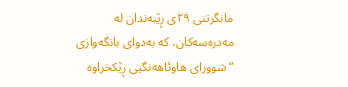مانگرتنی ٢٩ی ڕێبەندان لە مەدرەسەکان، کە بەدوای بانگەوازی “شوورای هاوئاهەنگیی ڕێکخراوە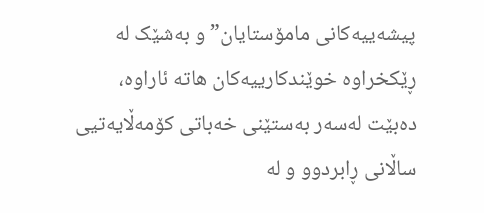پیشەییەکانی مامۆستایان” و بەشێک لە ڕێکخراوە خوێندکارییەکان هاتە ئاراوە، دەبێت لەسەر بەستێنی خەباتی کۆمەڵایەتیی ساڵانی ڕابردوو و لە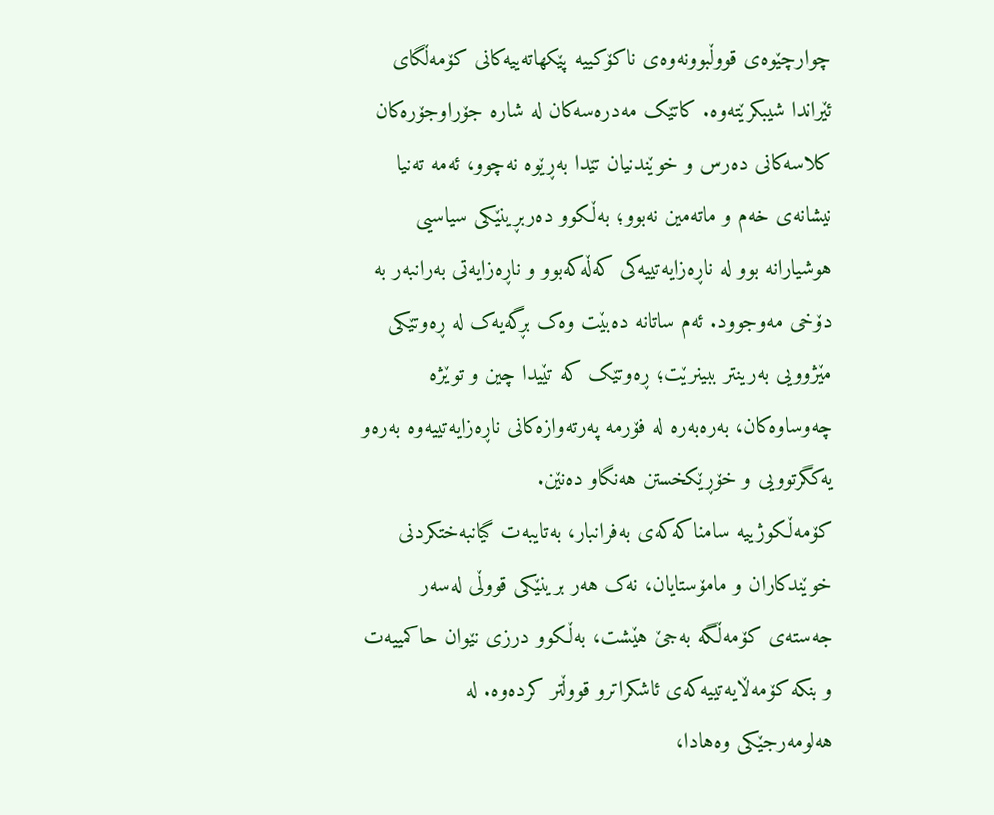چوارچێوەی قووڵبوونەوەی ناکۆکییە پێکهاتەییەکانی کۆمەڵگای ئێراندا شیبکرێتەوە. کاتێک مەدرەسەکان لە شارە جۆراوجۆرەکان کلاسەکانی دەرس و خوێندنیان تێدا بەڕێوە نەچوو، ئەمە تەنیا نیشانەی خەم و ماتەمین نەبوو؛ بەڵکوو دەربڕینێکی سیاسیی هوشیارانە بوو لە ناڕەزایەتییەکی کەڵەکەبوو و ناڕەزایەتی بەرانبەر بە دۆخی مەوجوود. ئەم ساتانە دەبێت وەک بڕگەیەک لە ڕەوتێکی مێژوویی بەرینتر ببینرێت؛ ڕەوتێک کە تێیدا چین و توێژە چەوساوەکان، بەرەبەرە لە فۆرمە پەرتەوازەکانی ناڕەزایەتییەوە بەرەو یەکگرتوویی و خۆڕێکخستن هەنگاو دەنێن.
کۆمەڵکوژییە سامناکەکەی بەفرانبار، بەتایبەت گیانبەختکردنی خوێندکاران و مامۆستایان، نەک هەر برینێکی قووڵی لەسەر جەستەی کۆمەڵگە بەجێ هێشت، بەڵکوو درزی نێوان حاکمییەت و بنکە کۆمەڵایەتییەکەی ئاشکراترو قووڵتر کردەوە. لە هەلومەرجێکی وەهادا،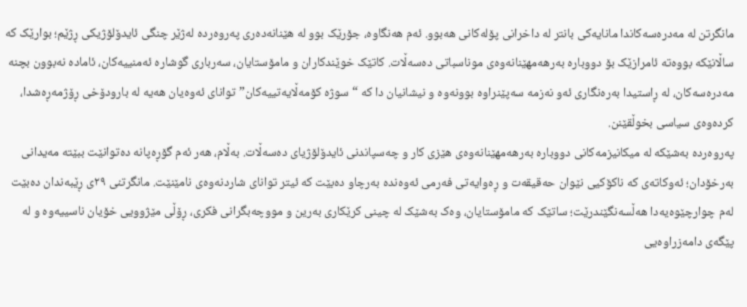مانگرتن لە مەدرەسەکاندا مانایەکی بانتر لە داخرانی پۆلەکانی هەبوو. ئەم هەنگاوە، جۆرێک بوو لە هێنانەدەری پەروەردە لەژێر چنگی ئایدۆلۆژیکی ڕژێم؛ بوارێک کە ساڵانێکە بووەتە ئامرازێک بۆ دووبارە بەرهەمهێنانەوەی موناسباتی دەسەڵات. کاتێک خوێندکاران و مامۆستایان، سەرباری گوشارە ئەمنییەکان، ئامادە نەبوون بچنە مەدرەسەکان، لە ڕاستیدا بەرەنگاری ئەو نەزمە سەپێنراوە بوونەوە و نیشانیان دا کە “سوژە کۆمەڵایەتییەکان” توانای ئەوەیان هەیە لە بارودۆخی ڕۆژمەڕەشدا، کردەوەی سیاسی بخوڵقێنن.
پەروەردە بەشێکە لە میکانیزمەکانی دووبارە بەرهەمهێنانەوەی هێزی کار و چەسپاندنی ئایدۆلۆژیای دەسەڵات. بەڵام، هەر ئەم گۆڕەپانە دەتوانێت ببێتە مەیدانی بەرخۆدان؛ ئەوکاتەی کە ناکۆکیی نێوان حەقیقەت و ڕەوایەتی فەرمی ئەوەندە بەرچاو دەبێت کە ئیتر توانای شاردنەوەی نامێنێت. مانگرتنی ٢٩ی ڕێبەندان دەبێت لەم چوارچێوەیەدا هەڵسەنگێندرێت؛ ساتێک کە مامۆستایان، وەک بەشێک لە چینی کرێکاری بەرین و مووچەبگرانی فکری، ڕۆڵی مێژوویی خۆیان ناسییەوە و لە پێگەی دامەزراوەیی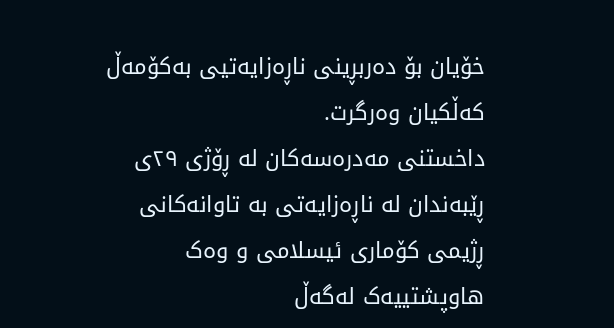خۆیان بۆ دەربڕینی ناڕەزایەتیی بەکۆمەڵ کەڵکیان وەرگرت.
داخستنی مەدرەسەکان لە ڕۆژی ٢٩ی ڕێبەندان لە ناڕەزایەتی بە تاوانەکانی ڕژیمی کۆماری ئیسلامی و وەک هاوپشتییەک لەگەڵ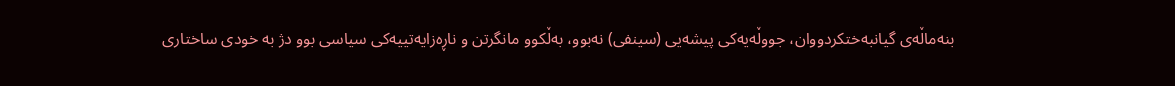بنەماڵەی گیانبەختکردووان، جووڵەیەکی پیشەیی (سینفی) نەبوو، بەڵکوو مانگرتن و ناڕەزایەتییەکی سیاسی بوو دژ بە خودی ساختاری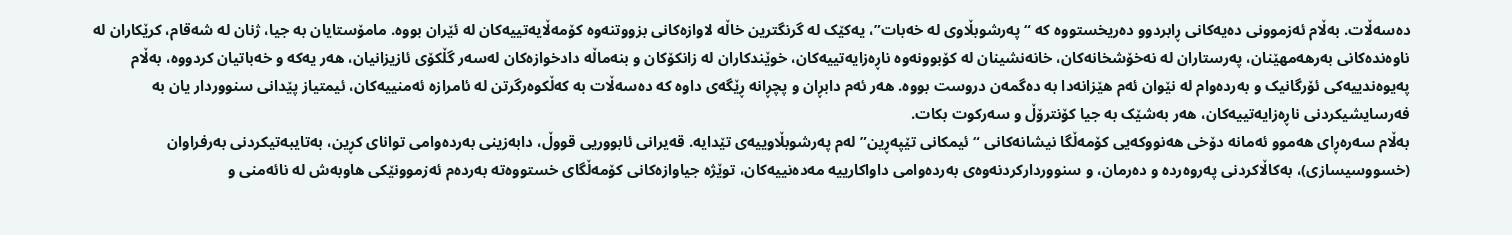دەسەڵات. بەڵام ئەزموونی دەیەکانی ڕابردوو دەریخستووە کە “پەرشوبڵاوی لە خەبات”، یەکێک لە گرنگترین خاڵە لاوازەکانی بزووتنەوە کۆمەڵایەتییەکان لە ئێران بووە. مامۆستایان بە جیا، ژنان لە شەقام، کرێکاران لە ناوەندەکانی بەرهەمهێنان، پەرستاران لە نەخۆشخانەکان، خانەنشینان لە کۆبوونەوە ناڕەزایەتییەکان، خوێندکاران لە زانکۆکان و بنەماڵە دادخوازەکان لەسەر گڵکۆی ئازیزانیان، هەر یەکە و خەباتیان کردووە، بەڵام پەیوەندییەکی ئۆرگانیک و بەردەوام لە نێوان ئەم هێزانەدا بە دەگمەن دروست بووە. هەر ئەم دابڕان و پچڕانە ڕێگەی داوە کە دەسەڵات بە کەڵکوەرگرتن لە ئامرازە ئەمنییەکان، ئیمتیاز پێدانی سنووردار یان بە فەرسایشیکردنی ناڕەزایەتییەکان، هەر بەشێک بە جیا کۆنترۆڵ و سەرکوت بکات.
بەڵام سەرەڕای هەموو ئەمانە دۆخی هەنووکەیی کۆمەڵگا نیشانەکانی “ئیمکانی تێپەڕین” لەم پەرشوبڵاوییەی تێدایە. قەیرانی ئابووریی قووڵ، دابەزینی بەردەوامی توانای کڕین، بەتایبەتیکردنی بەرفراوان (خسووسیسازی)، بەکاڵاکردنی پەروەردە و دەرمان، و سنووردارکردنەوەی بەردەوامی داواکارییە مەدەنییەکان، توێژە جیاوازەکانی کۆمەڵگای خستووەتە بەردەم ئەزموونێکی هاوبەش لە نائەمنی و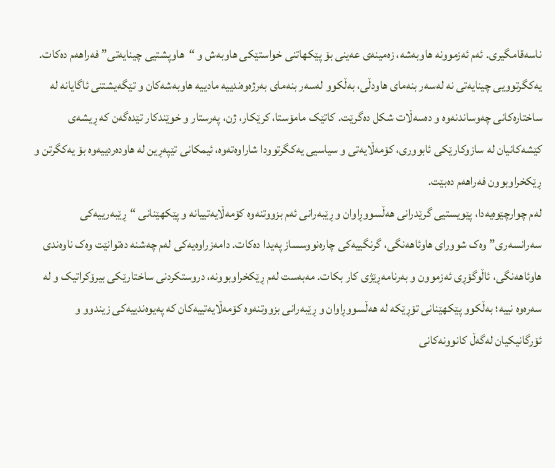ناسەقامگیری. ئەم ئەزموونە هاوبەشە، زەمینەی عەینی بۆ پێکهاتنی خواستێکی هاوبەش و “هاوپشتیی چینایەتی” فەراهەم دەکات. یەکگرتوویی چینایەتی نە لەسەر بنەمای هاودڵی، بەڵکوو لەسەر بنەمای بەرژەوەندییە مادییە هاوبەشەکان و تێگەیشتنی ئاگایانە لە ساختارەکانی چەوساندنەوە و دەسەڵات شکل دەگرێت. کاتێک مامۆستا، کرێکار، ژن، پەرستار و خوێندکار تێدەگەن کە ڕیشەی کێشەکانیان لە سازوکارێکی ئابووری، کۆمەڵایەتی و سیاسیی یەکگرتوودا شاراوەتەوە، ئیمکانی تێپەڕین لە هاودەردییەوە بۆ یەکگرتن و ڕێکخراوبوون فەراهەم دەبێت.
لەم چوارچێوەیەدا، پێویستیی گرێدرانی هەڵسووڕاوان و ڕێبەرانی ئەم بزووتنەوە کۆمەڵایەتییانە و پێکهێنانی “ڕێبەرییەکی سەرانسەری” وەک شوورای هاوئاهەنگی، گرنگییەکی چارەنووسساز پەیدا دەکات. دامەزراوەیەکی لەم چەشنە دەتوانێت وەک ناوەندی هاوئاهەنگی، ئاڵوگۆڕی ئەزموون و بەرنامەڕێژی کار بکات. مەبەست لەم ڕێکخراوبوونە، دروستکردنی ساختارێکی بیرۆکراتیک و لە سەرەوە نییە؛ بەڵکوو پێکهێنانی تۆڕێکە لە هەڵسووڕاوان و ڕێبەرانی بزووتنەوە کۆمەڵایەتییەکان کە پەیوەندییەکی زیندوو و ئۆرگانیکیان لەگەڵ کانوونەکانی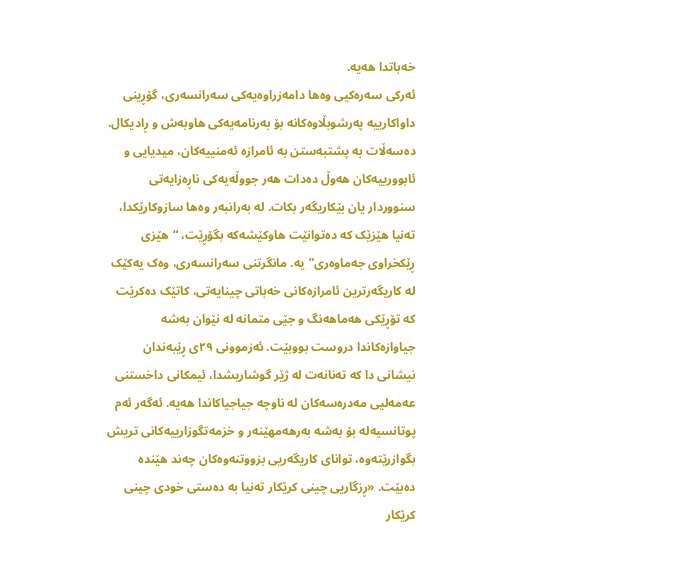خەباتدا هەیە.
ئەرکی سەرەکیی وەها دامەزراوەیەکی سەرانسەری، گۆڕینی داواکارییە پەرشوبڵاوەکانە بۆ بەرنامەیەکی هاوبەش و ڕادیکال. دەسەڵات بە پشتبەستن بە ئامرازە ئەمنییەکان، میدیایی و ئابوورییەکان هەوڵ دەدات هەر جووڵەیەکی ناڕەزایەتی سنووردار یان بێکاریگەر بکات. لە بەرانبەر وەها سازوکارێکدا، تەنیا هێزێک کە دەتوانێت هاوکێشەکە بگۆڕێت، “هێزی ڕێکخراوی جەماوەری”یە. مانگرتنی سەرانسەری، وەک یەکێک لە کاریگەرترین ئامرازەکانی خەباتی چینایەتی، کاتێک دەکرێت کە تۆڕێکی هەماهەنگ و جێی متمانە لە نێوان بەشە جیاوازەکاندا دروست بووبێت. ئەزموونی ٢٩ی ڕێبەندان نیشانی دا کە تەنانەت لە ژێر گوشاریشدا، ئیمکانی داخستنی عەمەلیی مەدرەسەکان لە ناوچە جیاجیاکاندا هەیە. ئەگەر ئەم پوتانسیەلە بۆ بەشە بەرهەمهێنەر و خزمەتگوزارییەکانی تریش بگوازرێتەوە، توانای کاریگەریی بزووتنەوەکان چەند هێندە دەبێت. «ڕزگاریی چینی کرێکار تەنیا بە دەستی خودی چینی کرێکار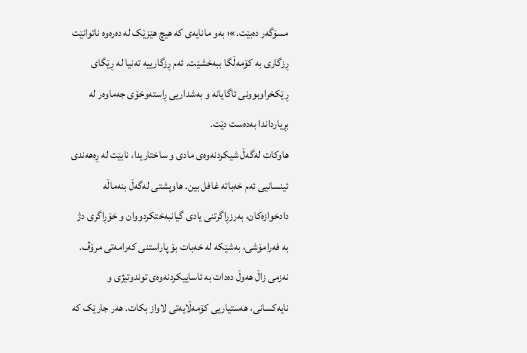مسۆگەر دەبێت.»؛ بەو مانایەی کە هیچ هێزێک لە دەرەوە ناتوانێت ڕزگاری بە کۆمەڵگا ببەخشێت. ئەم ڕزگارییە تەنیا لە ڕێگای ڕێکخراوبوونی ئاگایانە و بەشداریی ڕاستەوخۆی جەماوەر لە بڕیارداندا بەدەست دێت.
هاوکات لەگەڵ شیکردنەوەی مادی و ساختاریدا، نابێت لە ڕەهەندی ئینسانیی ئەم خەباتە غافل بین. هاوپشتی لەگەڵ بنەماڵە دادخوازەکان، بەرزڕاگرتنی یادی گیانبەختکردووان و خۆڕاگری دژ بە فەرامۆشی، بەشێکە لە خەبات بۆ پاراستنی کەرامەتی مرۆڤ. نەزمی زاڵ هەوڵ دەدات بە ئاساییکردنەوەی توندوتیژی و نایەکسانی، هەستیاریی کۆمەڵایەتی لاواز بکات. هەر جارێک کە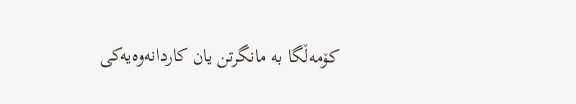کۆمەڵگا بە مانگرتن یان کاردانەوەیەکی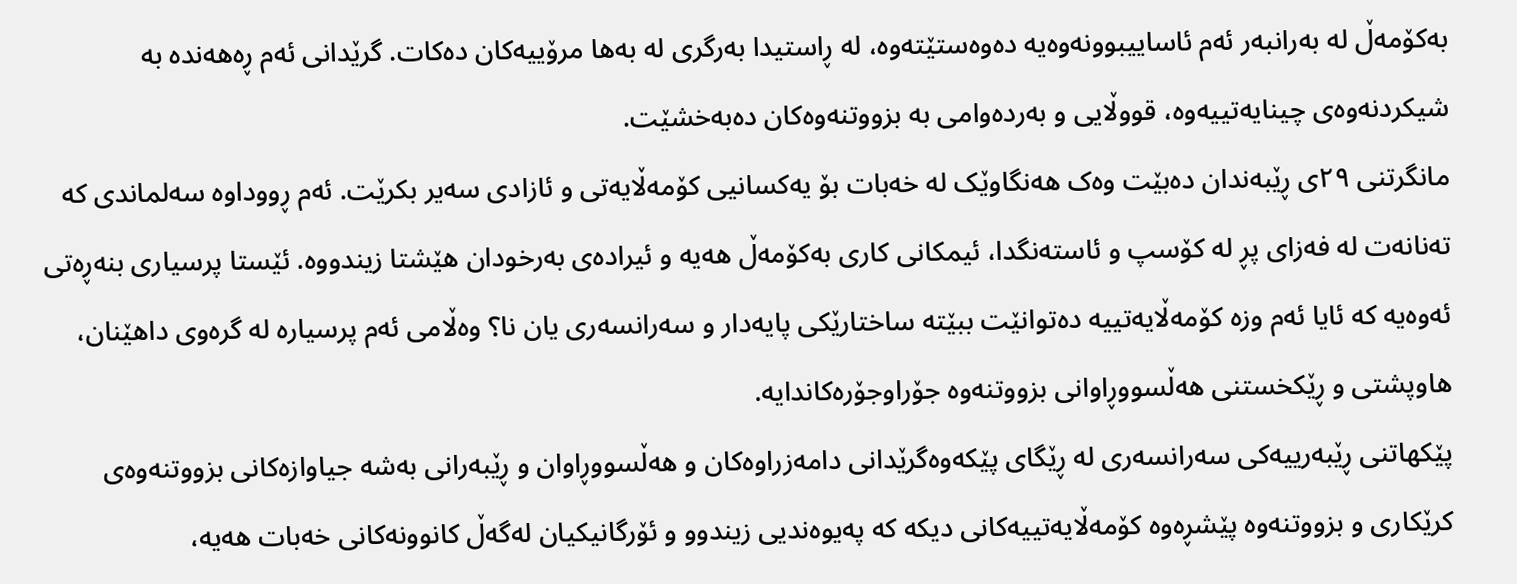بەکۆمەڵ لە بەرانبەر ئەم ئاساییبوونەوەیە دەوەستێتەوە، لە ڕاستیدا بەرگری لە بەها مرۆییەکان دەکات. گرێدانی ئەم ڕەهەندە بە شیکردنەوەی چینایەتییەوە، قووڵایی و بەردەوامی بە بزووتنەوەکان دەبەخشێت.
مانگرتنی ٢٩ی ڕێبەندان دەبێت وەک هەنگاوێک لە خەبات بۆ یەکسانیی کۆمەڵایەتی و ئازادی سەیر بکرێت. ئەم ڕووداوە سەلماندی کە تەنانەت لە فەزای پڕ لە کۆسپ و ئاستەنگدا، ئیمکانی کاری بەکۆمەڵ هەیە و ئیرادەی بەرخودان هێشتا زیندووە. ئێستا پرسیاری بنەڕەتی ئەوەیە کە ئایا ئەم وزە کۆمەڵایەتییە دەتوانێت ببێتە ساختارێکی پایەدار و سەرانسەری یان نا؟ وەڵامی ئەم پرسیارە لە گرەوی داهێنان، هاوپشتی و ڕێکخستنی هەڵسووڕاوانی بزووتنەوە جۆراوجۆرەکاندایە.
پێکهاتنی ڕێبەرییەکی سەرانسەری لە ڕێگای پێکەوەگرێدانی دامەزراوەکان و هەڵسووڕاوان و ڕێبەرانی بەشە جیاوازەکانی بزووتنەوەی کرێکاری و بزووتنەوە پێشڕەوە کۆمەڵایەتییەکانی دیکە کە پەیوەندیی زیندوو و ئۆرگانیکیان لەگەڵ کانوونەکانی خەبات هەیە،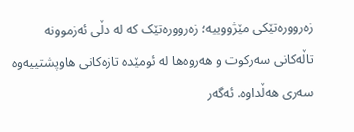زەروورەتێکی مێژووییە؛ زەروورەتێک کە لە دڵی ئەزموونە تاڵەکانی سەرکوت و هەروەها لە ئومێدە تازەکانی هاوپشتییەوە سەری هەڵداوە. ئەگەر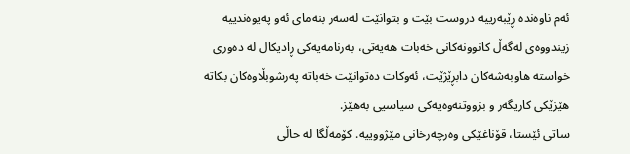ئەم ناوەندە ڕێبەرییە دروست بێت و بتوانێت لەسەر بنەمای ئەو پەیوەندییە زیندووەی لەگەڵ کانوونەکانی خەبات هەیەتی، بەرنامەیەکی ڕادیکال لە دەوری خواسته هاوبەشەکان دابڕێژێت، ئەوکات دەتوانێت خەباتە پەرشوبڵاوەکان بکاتە هێزێکی کاریگەر و بزووتنەوەیەکی سیاسیی بەهێز.
ساتی ئێستا، قۆناغێکی وەرچەرخانی مێژووییە. کۆمەڵگا لە حاڵی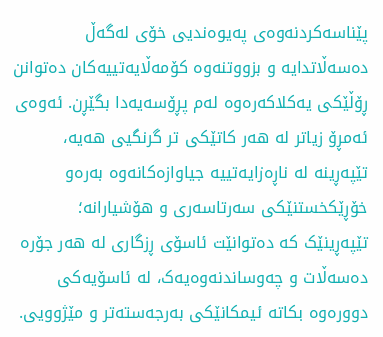پێناسەکردنەوەی پەیوەندیی خۆی لەگەڵ دەسەڵاتدایە و بزووتنەوە کۆمەڵایەتییەکان دەتوانن ڕۆڵێکی یەکلاکەرەوە لەم پڕۆسەیەدا بگێڕن. ئەوەی ئەمڕۆ زیاتر لە هەر کاتێکی تر گرنگیی هەیە، تێپەڕینە لە ناڕەزایەتییە جیاوازەکانەوە بەرەو خۆڕێکخستنێکی سەرتاسەری و هۆشیارانە؛ تێپەڕینێک کە دەتوانێت ئاسۆی ڕزگاری لە هەر جۆرە دەسەڵات و چەوساندنەوەیەک، لە ئاسۆیەکی دوورەوە بکاتە ئیمکانێکی بەرجەستەتر و مێژوویی.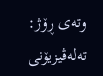وتەی ڕۆژ: تەلەڤیزیۆنی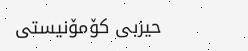حیزبی کۆمۆنیستی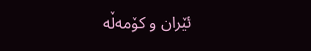ئێران و کۆمەڵە